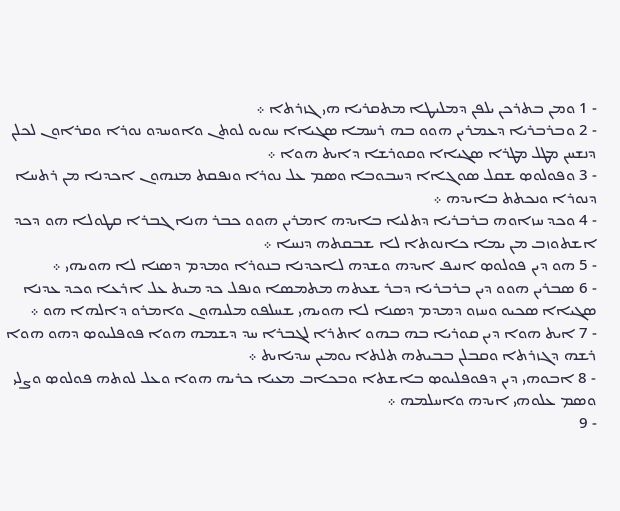- 1 ܘܡܢ ܒܬܪܟܢ ܝܠܦܢ ܕܡܠܝܛܐ ܡܬܩܪܝܐ ܗܝ ܓܙܪܬܐ ܀
- 2 ܘܒܪܒܪܝܐ ܕܥܡܪܝܢ ܗܘܘ ܒܗ ܪܚܡܐ ܤܓܝܐܐ ܚܘܝܘ ܠܘܬܢ ܘܐܘܚܕܘ ܢܘܪܐ ܘܩܪܐܘܢ ܠܟܠܢ ܕܢܫܚܢ ܡܛܠ ܡܛܪܐ ܤܓܝܐܐ ܘܩܘܪܫܐ ܕܐܝܬ ܗܘܐ ܀
- 3 ܘܦܘܠܘܤ ܫܩܠ ܤܘܓܐܐ ܕܚܒܘܒܐ ܘܤܡ ܥܠ ܢܘܪܐ ܘܢܦܩܬ ܡܢܗܘܢ ܐܟܕܢܐ ܡܢ ܪܬܚܐ ܕܢܘܪܐ ܘܢܟܬܬ ܒܐܝܕܗ ܀
- 4 ܘܟܕ ܚܙܐܘܗ ܒܪܒܪܝܐ ܕܬܠܝܐ ܒܐܝܕܗ ܐܡܪܝܢ ܗܘܘ ܟܒܪ ܗܢܐ ܓܒܪܐ ܩܛܘܠܐ ܗܘ ܕܟܕ ܐܫܬܘܙܒ ܡܢ ܝܡܐ ܟܐܢܘܬܐ ܠܐ ܫܒܩܬܗ ܕܢܚܐ ܀
- 5 ܗܘ ܕܝܢ ܦܘܠܘܤ ܐܢܝܦ ܐܝܕܗ ܘܫܕܗ ܠܐܟܕܢܐ ܒܢܘܪܐ ܘܡܕܡ ܕܤܢܐ ܠܐ ܗܘܝܗܝ ܀
- 6 ܤܒܪܝܢ ܗܘܘ ܕܝܢ ܒܪܒܪܝܐ ܕܒܪ ܫܥܬܗ ܡܬܡܤܐ ܘܢܦܠ ܟܕ ܡܝܬ ܥܠ ܐܪܥܐ ܘܟܕ ܥܕܢܐ ܤܓܝܐܐ ܤܟܝܘ ܘܚܙܘ ܕܡܕܡ ܕܤܢܐ ܠܐ ܗܘܝܗܝ ܫܚܠܦܘ ܡܠܝܗܘܢ ܘܐܡܪܘ ܕܐܠܗܐ ܗܘ ܀
- 7 ܐܝܬ ܗܘܐ ܕܝܢ ܩܘܪܝܐ ܒܗ ܒܗܘ ܐܬܪܐ ܠܓܒܪܐ ܚܕ ܕܫܡܗ ܗܘܐ ܦܘܦܠܝܘܤ ܕܗܘ ܗܘܐ ܪܫܗ ܕܓܙܪܬܐ ܘܩܒܠܢ ܒܒܝܬܗ ܬܠܬܐ ܝܘܡܝܢ ܚܕܝܐܝܬ ܀
- 8 ܐܒܘܗܝ ܕܝܢ ܕܦܘܦܠܝܘܤ ܒܐܫܬܐ ܘܒܟܐܒ ܡܥܝܐ ܟܪܝܗ ܗܘܐ ܘܥܠ ܠܘܬܗ ܦܘܠܘܤ ܘܨܠܝ ܘܤܡ ܥܠܘܗܝ ܐܝܕܗ ܘܐܚܠܡܗ ܀
- 9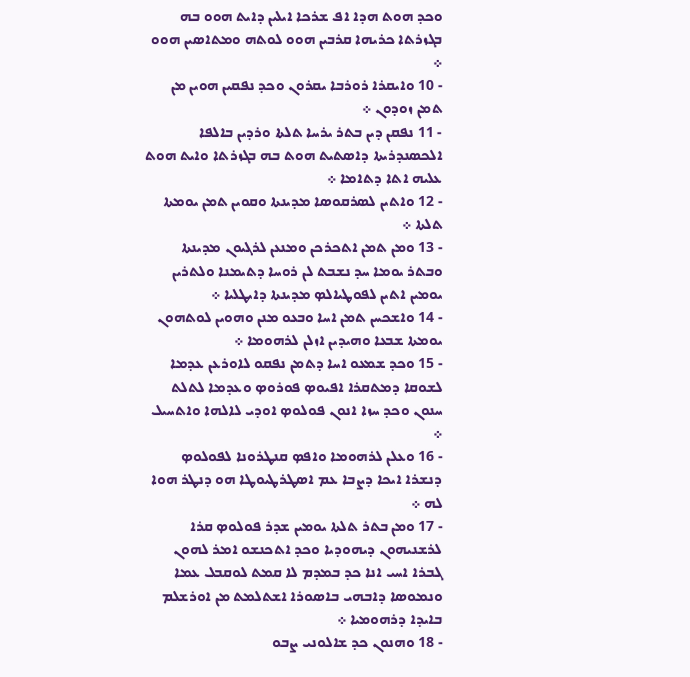ܘܟܕ ܗܘܬ ܗܕܐ ܐܦ ܫܪܟܐ ܐܝܠܝܢ ܕܐܝܬ ܗܘܘ ܒܗ ܒܓܙܪܬܐ ܟܪܝܗܐ ܩܪܒܝܢ ܗܘܘ ܠܘܬܗ ܘܡܬܐܤܝܢ ܗܘܘ ܀
- 10 ܘܐܝܩܪܐ ܪܘܪܒܐ ܝܩܪܘܢ ܘܟܕ ܢܦܩܝܢ ܗܘܝܢ ܡܢ ܬܡܢ ܙܘܕܘܢ ܀
- 11 ܢܦܩܢ ܕܝܢ ܒܬܪ ܝܪܚܐ ܬܠܬܐ ܘܪܕܝܢ ܒܐܠܦܐ ܐܠܟܤܢܕܪܝܬܐ ܕܐܤܬܝܬ ܗܘܬ ܒܗ ܒܓܙܪܬܐ ܘܐܝܬ ܗܘܬ ܥܠܝܗ ܐܬܐ ܕܬܐܡܐ ܀
- 12 ܘܐܬܝܢ ܠܤܪܩܘܤܐ ܡܕܝܢܬܐ ܘܩܘܝܢ ܬܡܢ ܝܘܡܬܐ ܬܠܬܐ ܀
- 13 ܘܡܢ ܬܡܢ ܐܬܟܪܟܢ ܘܡܢܥܢ ܠܪܓܝܘܢ ܡܕܝܢܬܐ ܘܒܬܪ ܝܘܡܐ ܚܕ ܢܫܒܬ ܠܢ ܪܘܚܐ ܕܬܝܡܢܐ ܘܠܬܪܝܢ ܝܘܡܝܢ ܐܬܝܢ ܠܦܘܛܝܐܠܤ ܡܕܝܢܬܐ ܕܐܝܛܠܝܐ ܀
- 14 ܘܐܫܟܚܢ ܬܡܢ ܐܚܐ ܘܒܥܘ ܡܢܢ ܘܗܘܝܢ ܠܘܬܗܘܢ ܝܘܡܬܐ ܫܒܥܐ ܘܗܝܕܝܢ ܐܙܠܢ ܠܪܗܘܡܐ ܀
- 15 ܘܟܕ ܫܡܥܘ ܐܚܐ ܕܬܡܢ ܢܦܩܘ ܠܐܘܪܥܢ ܥܕܡܐ ܠܫܘܩܐ ܕܡܬܩܪܐ ܐܦܝܘܤ ܦܘܪܘܤ ܘܥܕܡܐ ܠܬܠܬ ܚܢܘܢ ܘܟܕ ܚܙܐ ܐܢܘܢ ܦܘܠܘܤ ܐܘܕܝ ܠܐܠܗܐ ܘܐܬܚܝܠ ܀
- 16 ܘܥܠܢ ܠܪܗܘܡܐ ܘܐܦܤ ܩܢܛܪܘܢܐ ܠܦܘܠܘܤ ܕܢܫܪܐ ܐܝܟܐ ܕܨܒܐ ܥܡ ܐܤܛܪܛܝܘܛܐ ܗܘ ܕܢܛܪ ܗܘܐ ܠܗ ܀
- 17 ܘܡܢ ܒܬܪ ܬܠܬܐ ܝܘܡܝܢ ܫܕܪ ܦܘܠܘܤ ܩܪܐ ܠܪܫܢܝܗܘܢ ܕܝܗܘܕܝܐ ܘܟܕ ܐܬܟܢܫܘ ܐܡܪ ܠܗܘܢ ܓܒܪܐ ܐܚܝ ܐܢܐ ܟܕ ܒܡܕܡ ܠܐ ܩܡܬ ܠܘܩܒܠ ܥܡܐ ܘܢܡܘܤܐ ܕܐܒܗܝ ܒܐܤܘܪܐ ܐܫܬܠܡܬ ܡܢ ܐܘܪܫܠܡ ܒܐܝܕܐ ܕܪܗܘܡܝܐ ܀
- 18 ܘܗܢܘܢ ܟܕ ܫܐܠܘܢܝ ܨܒܘ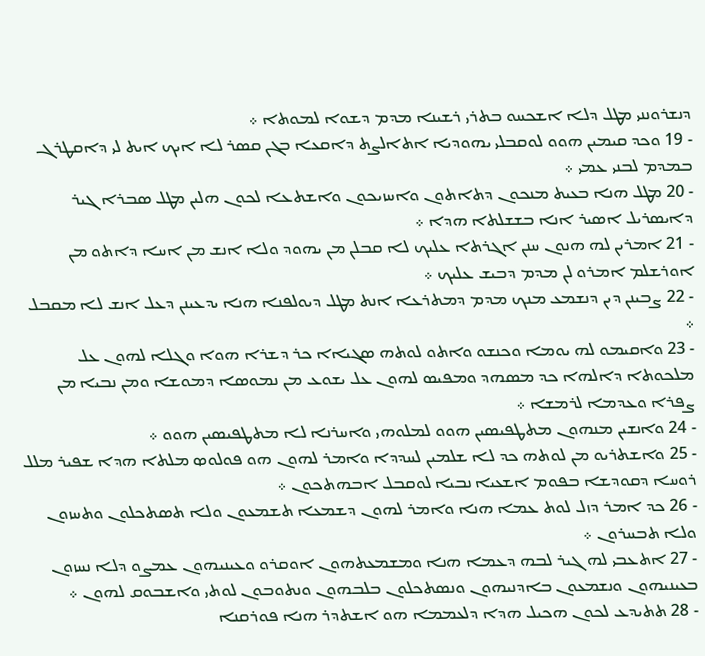ܕܢܫܪܘܢܢܝ ܡܛܠ ܕܠܐ ܐܫܟܚܘ ܒܬܪܝ ܪܫܝܢܐ ܡܕܡ ܕܫܘܐ ܠܡܘܬܐ ܀
- 19 ܘܟܕ ܩܝܡܝܢ ܗܘܘ ܠܘܩܒܠܝ ܝܗܘܕܝܐ ܐܬܐܠܨܬ ܕܐܩܥܐ ܒܓܢ ܩܤܪ ܠܐ ܐܝܟ ܐܝܬ ܠܝ ܕܐܩܛܪܓ ܒܡܕܡ ܠܒܢܝ ܥܡܝ ܀
- 20 ܡܛܠ ܗܢܐ ܒܥܝܬ ܡܢܟܘܢ ܕܬܐܬܘܢ ܘܐܚܙܝܟܘܢ ܘܐܫܬܥܐ ܠܟܘܢ ܗܠܝܢ ܡܛܠ ܤܒܪܐ ܓܝܪ ܕܐܝܤܪܝܠ ܐܤܝܪ ܐܢܐ ܒܫܫܠܬܐ ܗܕܐ ܀
- 21 ܐܡܪܝܢ ܠܗ ܗܢܘܢ ܚܢܢ ܐܓܪܬܐ ܥܠܝܟ ܠܐ ܩܒܠܢ ܡܢ ܝܗܘܕ ܘܠܐ ܐܢܫ ܡܢ ܐܚܐ ܕܐܬܘ ܡܢ ܐܘܪܫܠܡ ܐܡܪܘ ܠܢ ܡܕܡ ܕܒܝܫ ܥܠܝܟ ܀
- 22 ܨܒܝܢܢ ܕܝܢ ܕܢܫܡܥ ܡܢܟ ܡܕܡ ܕܡܬܪܥܐ ܐܢܬ ܡܛܠ ܕܝܘܠܦܢܐ ܗܢܐ ܝܕܥܝܢܢ ܕܥܠ ܐܢܫ ܠܐ ܡܩܒܠ ܀
- 23 ܘܐܩܝܡܘ ܠܗ ܝܘܡܐ ܘܟܢܫܘ ܘܐܬܘ ܠܘܬܗ ܤܓܝܐܐ ܟܪ ܕܫܪܐ ܗܘܐ ܘܓܠܐ ܠܗܘܢ ܥܠ ܡܠܟܘܬܐ ܕܐܠܗܐ ܟܕ ܡܤܗܕ ܘܡܦܝܤ ܠܗܘܢ ܥܠ ܝܫܘܥ ܡܢ ܢܡܘܤܐ ܕܡܘܫܐ ܘܡܢ ܢܒܝܐ ܡܢ ܨܦܪܐ ܘܥܕܡܐ ܠܪܡܫܐ ܀
- 24 ܘܐܢܫܝܢ ܡܢܗܘܢ ܡܬܛܦܝܤܝܢ ܗܘܘ ܠܡܠܘܗܝ ܘܐܚܪܢܐ ܠܐ ܡܬܛܦܝܤܝܢ ܗܘܘ ܀
- 25 ܘܐܫܬܪܝܘ ܡܢ ܠܘܬܗ ܟܕ ܠܐ ܫܠܡܝܢ ܠܚܕܕܐ ܘܐܡܪ ܠܗܘܢ ܗܘ ܦܘܠܘܤ ܡܠܬܐ ܗܕܐ ܫܦܝܪ ܡܠܠ ܪܘܚܐ ܕܩܘܕܫܐ ܒܦܘܡ ܐܫܥܝܐ ܢܒܝܐ ܠܘܩܒܠ ܐܒܗܬܟܘܢ ܀
- 26 ܟܕ ܐܡܪ ܕܙܠ ܠܘܬ ܥܡܐ ܗܢܐ ܘܐܡܪ ܠܗܘܢ ܕܫܡܥܐ ܬܫܡܥܘܢ ܘܠܐ ܬܤܬܟܠܘܢ ܘܬܚܙܘܢ ܘܠܐ ܬܒܚܪܘܢ ܀
- 27 ܐܬܥܒܝ ܠܗ ܓܝܪ ܠܒܗ ܕܥܡܐ ܗܢܐ ܘܡܫܡܥܬܗܘܢ ܐܘܩܪܘ ܘܥܝܢܝܗܘܢ ܥܡܨܘ ܕܠܐ ܢܚܙܘܢ ܒܥܝܢܝܗܘܢ ܘܢܫܡܥܘܢ ܒܐܕܢܝܗܘܢ ܘܢܤܬܟܠܘܢ ܒܠܒܗܘܢ ܘܢܬܘܒܘܢ ܠܘܬܝ ܘܐܫܒܘܩ ܠܗܘܢ ܀
- 28 ܬܬܝܕܥ ܠܟܘܢ ܗܟܝܠ ܗܕܐ ܕܠܥܡܡܐ ܗܘ ܐܫܬܕܪ ܗܢܐ ܦܘܪܩܢܐ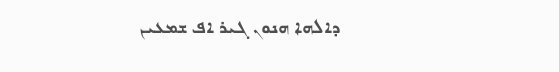ܕܐܠܗܐ ܗܢܘܢ ܓܝܪ ܐܦ ܫܡܥܝܢ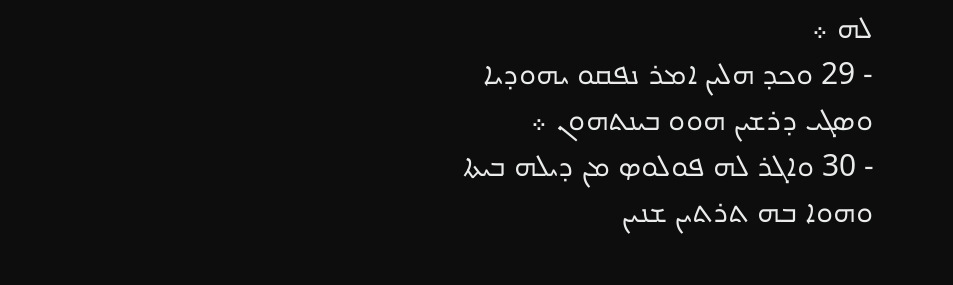ܠܗ ܀
- 29 ܘܟܕ ܗܠܝܢ ܐܡܪ ܢܦܩܘ ܝܗܘܕܝܐ ܘܤܓܝ ܕܪܫܝܢ ܗܘܘ ܒܝܢܬܗܘܢ ܀
- 30 ܘܐܓܪ ܠܗ ܦܘܠܘܤ ܡܢ ܕܝܠܗ ܒܝܬܐ ܘܗܘܐ ܒܗ ܬܪܬܝܢ ܫܢܝܢ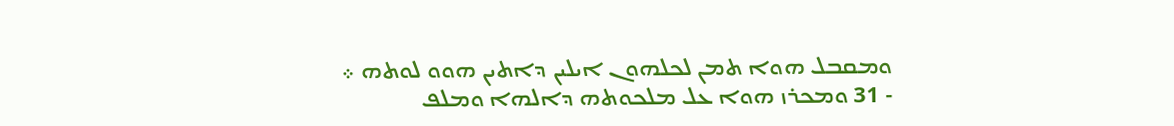ܘܡܩܒܠ ܗܘܐ ܬܡܢ ܠܟܠܗܘܢ ܐܝܠܝܢ ܕܐܬܝܢ ܗܘܘ ܠܘܬܗ ܀
- 31 ܘܡܟܪܙ ܗܘܐ ܥܠ ܡܠܟܘܬܗ ܕܐܠܗܐ ܘܡܠܦ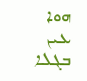ܗܘܐ ܥܝܢ ܒܓܠܐ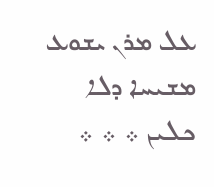ܥܠ ܡܪܢ ܝܫܘܥ ܡܫܝܚܐ ܕܠܐ ܟܠܝܢ ܀ ܀ ܀